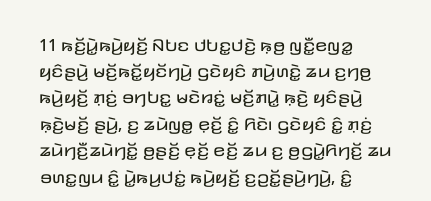11 ꤒꤢꤩ꤬ꤣꤧ꤭ꤒꤣꤧ꤬ꤟꤢꤩ꤬ ꤡꤝꤢ ꤓꤝꤢ꤭ꤓꤢꤧ꤬ ꤒ꤫ꤥ꤬ ꤜꤢꤪ꤭ꤕꤜꤤ꤭ ꤟꤢꤨꤔꤣꤧ꤬ ꤗꤢꤩ꤬ꤒꤢꤩ꤭ꤟꤢꤩꤚꤣꤧ꤬ ꤞꤢꤧꤟꤢꤨ ꤊꤣꤧ꤬ꤛꤢꤧ꤭ ꤘꤣ ꤢ꤬ꤚꤥ꤬ ꤒꤣꤧ꤬ꤟꤢꤩ꤬ ꤊ꤫ꤢꤦ꤬ ꤋꤚꤝꤢ꤭ ꤗꤢꤧꤙꤢꤦ꤭ ꤗꤢꤩ꤬ꤊꤣꤧ꤭ ꤒ꤫ꤢꤧ꤬ ꤟꤢꤨꤔꤣꤧ꤬ ꤒ꤫ꤢꤧ꤬ꤗꤢꤩ꤬ ꤔꤣꤧ꤬, ꤢ꤬ ꤘꤣꤧꤜꤥ꤭ ꤕ꤫ꤢꤩ꤬ ꤢꤨ꤭ ꤖꤢꤧ꤯ ꤞꤢꤧꤟꤢꤨ ꤢꤨ꤭ ꤊ꤫ꤢꤦ꤬ ꤘꤣꤧꤚꤢꤪ꤬ꤘꤣꤧꤚꤢꤩ꤭ ꤥ꤬ꤔꤢꤩ꤬ ꤕ꤫ꤢꤩ꤬ ꤕꤢꤩ꤬ ꤘꤣ ꤢ꤬ ꤥ꤬ꤞꤣꤧ꤭ꤖꤚꤢꤩ꤬ ꤘꤣ ꤋꤛꤢ꤭ꤜꤣ ꤢꤨ꤭ ꤣꤧ꤭ꤒꤣ꤬ꤓꤢꤦ꤭ ꤒꤣꤧ꤬ꤟꤢꤩ꤬ ꤢ꤬ꤑꤢꤩ꤭ꤔꤣꤧ꤬ꤚꤣꤧ꤬, ꤢꤨ꤭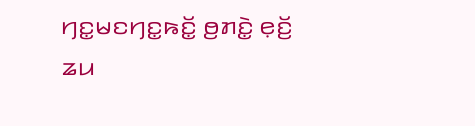ꤚꤢ꤭ꤗꤢꤚꤢ꤭ꤒꤢꤩ꤭ ꤥ꤬ꤊꤢꤧ꤭ ꤕ꤫ꤢꤩ꤬ ꤘꤣ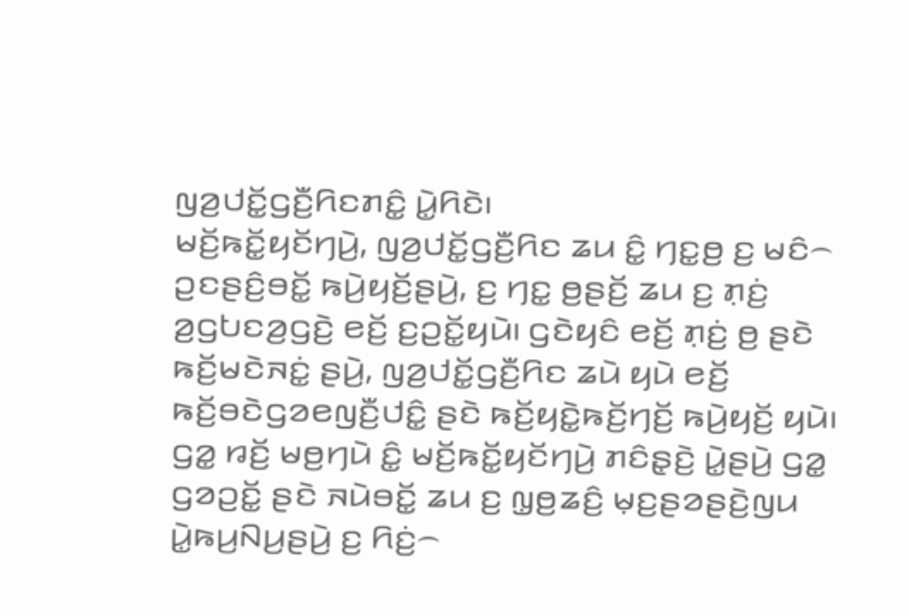ꤜꤤ꤬ꤓꤢꤩ꤭ꤞꤢꤪ꤬ꤖꤢꤊꤢꤨ꤭ ꤣꤧ꤭ꤖꤢꤧ꤯
ꤗꤢꤩ꤬ꤒꤢꤩ꤭ꤟꤢꤩꤚꤣꤧ꤬, ꤜꤤ꤬ꤓꤢꤩ꤭ꤞꤢꤪ꤬ꤖꤢ ꤘꤣ ꤢꤨ꤭ ꤚꤢ꤭ꤥ꤬ ꤢ꤬ ꤗꤢꤨ꤮ ꤑꤢꤔꤢꤨ꤬ꤋꤢꤩ꤭ ꤒꤣꤧ꤬ꤟꤢꤩ꤬ꤔꤣꤧ꤬, ꤢ꤬ ꤚꤢ꤭ ꤥ꤬ꤔꤢꤩ꤬ ꤘꤣ ꤢ꤬ ꤊ꤫ꤢꤦ꤬ ꤤ꤬ꤞꤝꤢꤤ꤬ꤞꤢꤧ꤬ ꤕꤢꤩ꤬ ꤢ꤬ꤑꤢꤩ꤭ꤟꤣꤧ꤯ ꤞꤢꤧꤟꤢꤨ ꤕꤢꤩ꤬ ꤊ꤫ꤢꤦ꤬ ꤥ꤬ ꤔꤢꤧ ꤒꤢꤩ꤬ꤗꤢꤧꤏꤢꤦ꤭ ꤔꤣꤧ꤬, ꤜꤤ꤬ꤓꤢꤩ꤭ꤞꤢꤪ꤬ꤖꤢ ꤘꤣꤧ ꤟꤣꤧ ꤕꤢꤩ꤬ ꤒꤢꤩ꤬ꤋꤢꤧꤞꤤꤕꤜꤢꤪ꤬ꤓꤢꤨ꤭ ꤔꤢꤧ ꤒꤢꤩ꤬ꤟꤢꤧ꤭ꤒꤢꤩ꤬ꤚꤢꤩ꤬ ꤒꤣꤧ꤬ꤟꤢꤩ꤬ ꤟꤣꤧ꤯
ꤞꤤ꤭ ꤙꤢꤩ꤬ ꤗꤥ꤬ꤚꤣꤧ ꤢꤨ꤭ ꤗꤢꤩ꤬ꤒꤢꤩ꤭ꤟꤢꤩꤚꤣꤧ꤬ ꤊꤢꤨꤔ꤫ꤢꤧ꤬ ꤣꤧ꤭ꤔꤣꤧ꤬ ꤞꤤ꤭ ꤞꤤꤑꤢꤩ꤭ ꤔꤢꤧ ꤏꤣꤧꤋꤢꤩ꤭ ꤘꤣ ꤢ꤬ ꤜ꤫ꤥ꤬ꤘꤢꤨ꤬ ꤗ꤫ꤢ꤬ꤔꤤꤔꤢꤧ꤬ꤜꤣ ꤣꤧ꤭ꤒꤣ꤬ꤡꤣ꤬ꤔꤣꤧ꤬ ꤢ꤬ ꤖꤢꤦ꤬꤮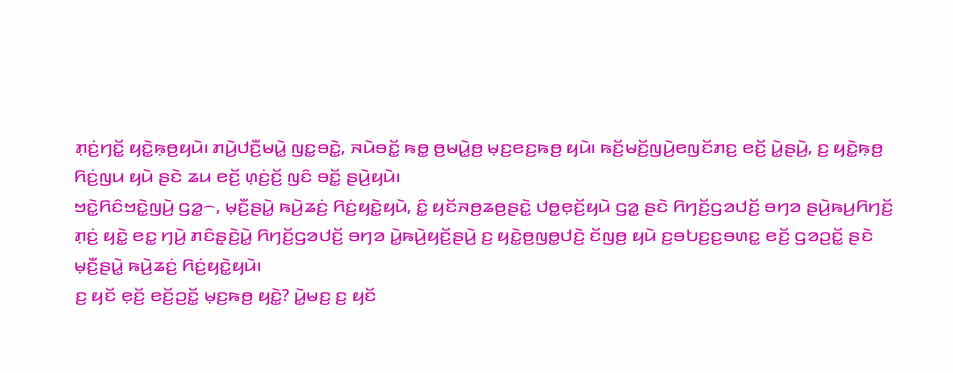ꤊ꤫ꤢꤦ꤬ꤚꤢꤩ꤭ ꤟꤢꤧ꤭ꤒ꤫ꤥ꤬ꤟꤣꤧ꤯ ꤊꤣꤧ꤬ꤓꤢꤪ꤬ꤗꤣꤧ꤭ ꤜꤢ꤭ꤋꤢꤧ꤭, ꤏꤣꤧꤋꤢꤩ꤭ ꤒꤥ꤭ ꤥ꤬ꤗꤣꤧ꤭ꤥ꤬ ꤗ꤫ꤢ꤬ꤕꤢ꤬ꤒꤥ꤬ ꤟꤣꤧ꤯ ꤒꤢꤩ꤬ꤗꤢꤩ꤬ꤜꤣꤧ꤬ꤕꤜꤢꤩꤊꤢ꤬ ꤕꤢꤩ꤬ ꤣꤧ꤭ꤔꤣꤧ꤬, ꤢ꤬ ꤟꤢꤧ꤭ꤒ꤫ꤥ꤬ ꤖꤢꤦ꤬ꤜꤣ ꤟꤣꤧ ꤔꤢꤧ ꤘꤣ ꤕꤢꤩ꤬ ꤛ꤫ꤢꤦ꤬ꤢꤩ꤬ ꤜꤢꤨ ꤋꤢꤩ꤭ ꤔꤣꤧ꤬ꤟꤣꤧ꤯
ꤠꤢꤧ꤭ꤖꤢꤨꤠꤢꤧ꤭ꤜꤣꤧ꤬ ꤞꤤ꤭꤮, ꤗ꤫ꤢꤪ꤬ꤔꤣꤧ꤭ ꤒꤣꤧ꤬ꤘꤢꤦ꤬ ꤖꤢꤦ꤬ꤟꤢꤧ꤭ꤟꤣꤧ, ꤢꤨ꤭ ꤟꤢꤩꤏꤥ꤬ꤘꤥ꤬ꤔꤢꤧ꤭ ꤓꤥ꤭ꤕ꤫ꤢꤩ꤬ꤟꤣꤧ ꤞꤤ꤭ ꤔꤢꤧ ꤖꤚꤢꤩ꤬ꤞꤤꤓꤢꤩ꤬ ꤋꤚꤤ ꤔꤣꤧ꤬ꤒꤣ꤬ꤖꤚꤢꤩ꤬ ꤊ꤫ꤢꤦ꤬ ꤟꤢꤧ꤭ ꤕꤢ꤭ ꤚꤣꤧ꤬ ꤊꤢꤨꤔ꤫ꤢꤧ꤬ꤣꤧ꤭ ꤖꤚꤢꤩ꤬ꤞꤤꤓꤢꤩ꤬ ꤋꤚꤤ ꤣꤧ꤭ꤒꤣꤧ꤬ꤟꤢꤩ꤬ꤔꤣꤧ꤬ ꤢ꤬ ꤟꤢꤧ꤭ꤥ꤬ꤜꤥ꤭ꤓꤢꤧ꤬ ꤢꤩꤜꤥ꤬ ꤟꤣꤧ ꤢ꤬ꤋꤝꤢ꤬ꤢ꤬ꤋꤛꤢ꤭ ꤕꤢꤩ꤬ ꤞꤤꤑꤢꤩ꤭ ꤔꤢꤧ ꤗ꤫ꤢꤪ꤬ꤔꤣꤧ꤭ ꤒꤣꤧ꤬ꤘꤢꤦ꤬ ꤖꤢꤦ꤬ꤟꤢꤧ꤭ꤟꤣꤧ꤯
ꤢ꤬ ꤟꤢꤩ ꤕ꤫ꤢꤩ꤬ ꤕꤢꤩ꤬ꤑꤢꤩ꤭ ꤗ꤫ꤢ꤬ꤒꤥ꤬ ꤟꤢꤧ꤭? ꤣꤧ꤭ꤗꤢ꤬ ꤢ꤬ ꤟꤢꤩ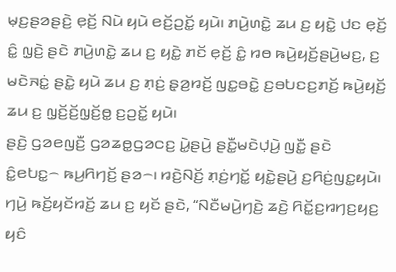ꤗ꤫ꤢ꤬ꤔꤤꤔꤢꤧ꤬ ꤕ꤫ꤢꤩ꤬ ꤡꤣꤧ ꤟꤣꤧ ꤕꤢꤩ꤬ꤑꤢꤩ꤭ ꤟꤣꤧ꤯ ꤊꤣꤧ꤬ꤛꤢꤧ꤭ ꤘꤣ ꤢ꤬ ꤟꤢꤧ꤭ ꤓꤢ ꤕ꤫ꤢꤩ꤬ ꤢꤨ꤭ ꤜ꤫ꤢꤧ꤬ ꤔꤢꤧ ꤊꤣꤧ꤬ꤛꤢꤧ꤭ ꤘꤣ ꤢ꤬ ꤟꤢꤧ꤭ ꤊꤢꤩ ꤕ꤫ꤢꤩ꤬ ꤢꤨ꤭ ꤙꤥ ꤒꤣꤧ꤬ꤟꤢꤩ꤬ꤔꤣꤧ꤬ꤗꤢ꤬, ꤢ꤬ ꤗꤢꤧꤏꤢꤦ꤭ ꤔꤢꤧ꤭ ꤟꤣꤧ ꤘꤣ ꤢ꤬ ꤊ꤫ꤢꤦ꤬ ꤔ꤫ꤤ꤬ꤙꤢꤩ꤬ ꤜꤢ꤭ꤋꤢꤧ꤭ ꤢ꤬ꤋꤝꤢꤢ꤬ꤊꤢꤩ꤬ ꤒꤣꤧ꤬ꤟꤢꤩ꤬ ꤘꤣ ꤢ꤬ ꤜ꤫ꤢꤩ꤬ꤢꤩ꤬ꤜ꤫ꤢꤩ꤬ꤥ꤭ ꤢ꤬ꤑꤢꤩ꤭ ꤟꤣꤧ꤯
ꤔꤢꤧ꤬ ꤞꤤꤕꤜꤢꤪ꤬ ꤞꤤꤘꤥ꤭ꤞꤤꤍꤢ꤬ ꤣꤧ꤭ꤔꤣꤧ꤬ ꤔꤢꤪ꤭ꤗꤢꤧꤓ꤫ꤣꤧ꤬ ꤜꤢꤪ꤭ ꤔꤢꤧ ꤢꤨ꤭ꤕꤝꤢ꤭꤮ ꤒꤣ꤬ꤖꤚꤢꤩ꤬ ꤔꤤ꤮꤯ ꤙꤢꤧ꤬ꤡꤢꤩ꤬ ꤊ꤫ꤢꤦ꤬ꤚꤢꤩ꤭ ꤟꤢꤧ꤭ꤔꤣꤧ꤬ ꤢ꤬ꤖꤢꤦ꤬ꤜꤢ꤭ꤟꤣꤧ꤯
ꤚꤣꤧ꤬ ꤒꤢꤩ꤬ꤟꤢꤩꤙꤢꤩ꤬ ꤘꤣ ꤢ꤬ ꤟꤢꤩ ꤔꤢꤧ, “ꤡꤢꤪꤗꤣꤧ꤬ꤚꤢꤧ꤬ ꤘꤢꤧ꤬ ꤖꤢꤩ꤭ꤢ꤬ꤙꤚꤢ꤬ꤟꤢ꤬ ꤟꤢꤨ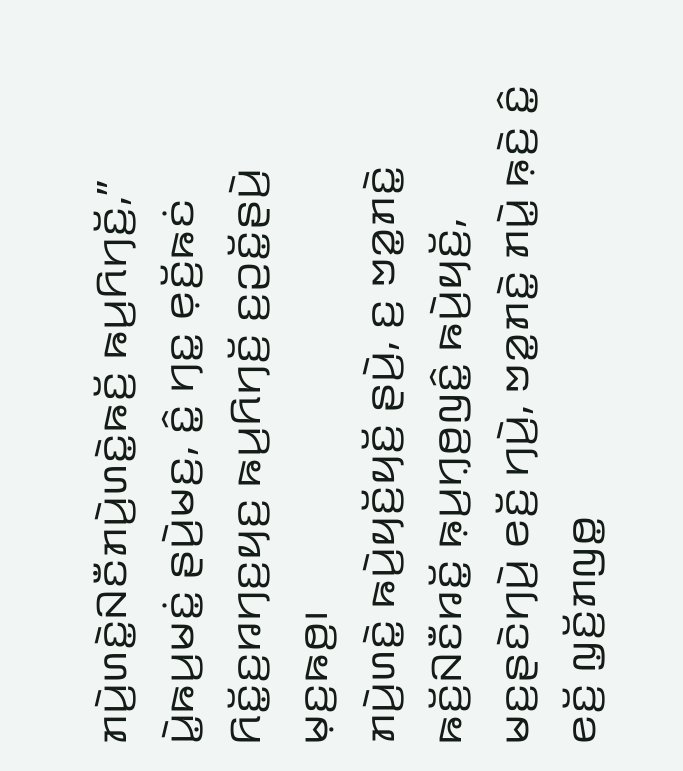ꤊꤣꤧ꤬ꤛꤢꤧ꤭ꤡꤢꤪꤊꤣꤧ꤬ꤛꤢꤧ꤭ꤒꤢꤩ꤬ ꤒꤣ꤬ꤖꤚꤢꤩ꤬,” ꤣꤧ꤭ꤒꤣ꤬ꤗꤢꤦ꤭ ꤔꤣꤧ꤬ꤗꤢ꤬, ꤢꤨ꤭ ꤚꤢ꤭ ꤕ꤫ꤢꤩ꤬ꤒꤢꤦ ꤖꤢꤩ꤭ꤢ꤬ꤙꤚꤢ꤬ꤟꤢ꤬ ꤒꤣ꤬ꤖꤚꤢꤩ꤬ ꤢ꤬ꤑꤢꤩ꤭ꤔꤣꤧ꤬ ꤗ꤫ꤢ꤬ꤒꤥ꤬꤯
ꤊꤣꤧ꤬ꤛꤢꤧ꤭ ꤒꤣꤧ꤬ꤟꤢꤩ꤬ꤟꤢꤩ꤬ ꤔꤣꤧ꤬, ꤢ꤬ ꤠꤤ꤭ꤊꤢꤧ꤭ ꤒꤢꤩ꤬ꤡꤢꤪꤙꤢꤩ꤭ ꤒ꤫ꤣ꤬ꤚ꤫ꤥ꤬ꤜꤢꤨ꤭ ꤒꤣꤧ꤬ꤟꤢꤩ꤬, ꤗꤢ꤬ꤔꤢꤧꤚꤣꤧ꤬ ꤕꤢꤩ꤬ ꤚꤣꤧ꤬, ꤠꤤ꤭ꤊꤢꤧ꤭ ꤊꤣꤧ꤭ ꤒ꤫ꤢꤧ꤬ ꤢꤨ꤭ ꤕꤢꤩ꤬ ꤜ꤫ꤢꤩ꤬ꤊꤜꤥ꤭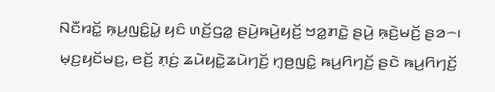ꤡꤢꤪꤙꤢꤩ꤭ ꤒ꤫ꤣ꤬ꤜꤢꤨ꤭ꤣꤧ꤭ ꤟꤢꤨ ꤛꤢꤩ꤬ꤞꤤ꤭ ꤔꤣꤧ꤬ꤒꤣꤧ꤬ꤟꤢꤩ꤬ ꤠꤤ꤭ꤊꤢꤧ꤭ ꤔꤣꤧ꤬ ꤒ꤫ꤢꤧ꤬ꤗꤢꤩ꤬ ꤔꤤ꤮꤯ ꤗ꤫ꤢ꤬ꤟꤢꤩꤗꤢ꤬, ꤕꤢꤩ꤬ ꤊ꤫ꤢꤦ꤬ ꤘꤣꤧꤟꤢꤧ꤭ꤘꤣꤧꤚꤢꤩ꤬ ꤚ꤫ꤥ꤬ꤜꤢꤨ꤭ ꤒꤣ꤬ꤖꤚꤢꤩ꤬ ꤔꤢꤧ ꤒꤣ꤬ꤖꤚꤢꤩ꤬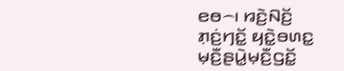ꤕꤥ꤮꤯ ꤙꤢꤧ꤬ꤡꤢꤩ꤬ ꤊ꤫ꤢꤦ꤬ꤚꤢꤩ꤭ ꤟꤢꤧ꤭ꤋꤛꤢ꤭ ꤗ꤫ꤢꤪ꤬ꤔꤣꤧ꤭ꤗ꤫ꤢꤪ꤬ꤞꤢꤩ꤭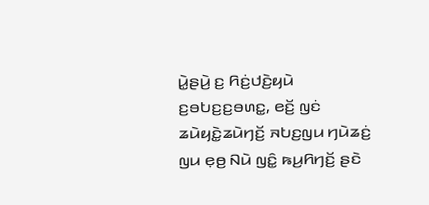ꤣꤧ꤭ꤔꤣꤧ꤬ ꤢ꤬ ꤖꤢꤦ꤬ꤓꤢꤧ꤬ꤟꤣꤧ ꤢ꤬ꤋꤝꤢ꤬ꤢ꤬ꤋꤛꤢ꤭, ꤕꤢꤩ꤬ ꤜꤢꤦ ꤘꤣꤧꤟꤢꤧ꤭ꤘꤣꤧꤚꤢꤩ꤬ ꤏꤝꤢ꤬ꤜꤣ ꤚꤣꤧꤘꤢꤦ꤬ ꤜꤣ ꤕ꤫ꤥ꤬ ꤡꤣꤧ ꤜꤢꤨ꤭ ꤒꤣ꤬ꤖꤚꤢꤩ꤬ ꤔꤢꤧ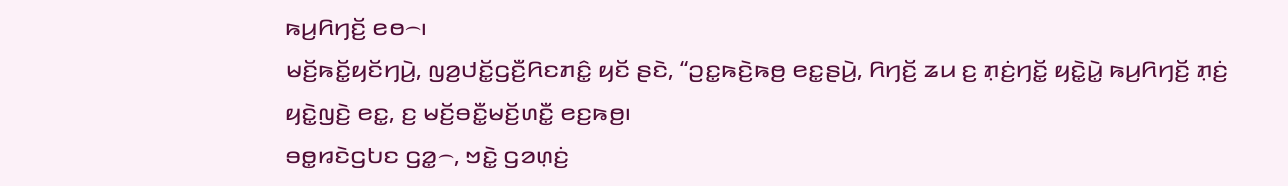ꤒꤣ꤬ꤖꤚꤢꤩ꤬ ꤕꤥ꤮꤯
ꤗꤢꤩ꤬ꤒꤢꤩ꤭ꤟꤢꤩꤚꤣꤧ꤬, ꤜꤤ꤬ꤓꤢꤩ꤭ꤞꤢꤪ꤬ꤖꤢꤊꤢꤨ꤭ ꤟꤢꤩ ꤔꤢꤧ, “ꤑꤢ꤭ꤒꤢꤧ꤬ꤒꤥ꤬ ꤕꤢ꤭ꤔꤣꤧ꤬, ꤖꤚꤢꤩ꤬ ꤘꤣ ꤢ꤬ ꤊ꤫ꤢꤦ꤬ꤚꤢꤩ꤭ ꤟꤢꤧ꤭ꤣꤧ꤭ ꤒꤣ꤬ꤖꤚꤢꤩ꤬ ꤊ꤫ꤢꤦ꤬ ꤟꤢꤧ꤭ꤜꤢꤧ꤬ ꤕꤢ꤭, ꤢ꤬ ꤗꤢꤩ꤬ꤋꤢꤪ꤭ꤗꤢꤩ꤬ꤛꤢꤪ꤭ ꤕꤢ꤬ꤒꤥ꤬꤯
ꤋꤥ꤭ꤙꤢꤧꤞꤝꤢ ꤞꤤ꤭꤮, ꤠꤢꤧ꤭ ꤞꤤꤛ꤫ꤢꤦ꤬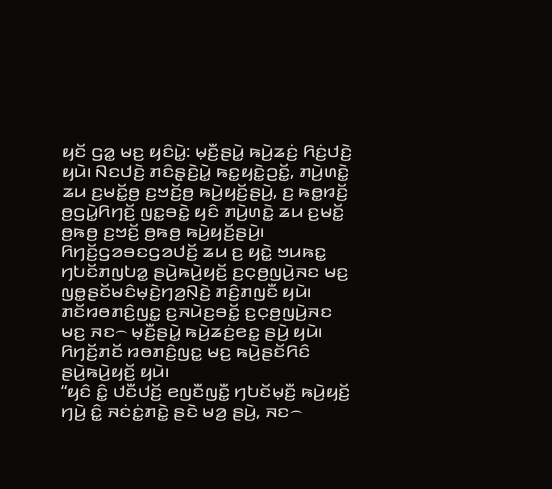ꤟꤢꤩ ꤞꤤ꤭ ꤗꤢ꤬ ꤟꤢꤨꤣꤧ꤭: ꤗ꤫ꤢꤪ꤬ꤔꤣꤧ꤭ ꤒꤣꤧ꤬ꤘꤢꤦ꤬ ꤖꤢꤦ꤬ꤓꤢꤧ꤬ ꤟꤣꤧ꤯ ꤡꤢꤓꤢꤧ꤬ ꤊꤢꤨꤔ꤫ꤢꤧ꤬ꤣꤧ꤭ ꤒꤢ꤭ꤟꤢꤧ꤭ꤑꤢꤩ꤭, ꤊꤣꤧ꤬ꤛꤢꤧ꤭ ꤘꤣ ꤢ꤬ꤗꤢꤩ꤭ꤥ꤬ ꤢ꤬ꤠꤢꤩ꤬ꤥ꤬ ꤒꤣꤧ꤬ꤟꤢꤩ꤬ꤔꤣꤧ꤬, ꤢ꤬ ꤒꤥ꤭ꤙꤢꤩ꤬ ꤥ꤬ꤞꤣꤧ꤭ꤖꤚꤢꤩ꤬ ꤜꤢ꤭ꤋꤢꤧ꤭ ꤟꤢꤨ ꤊꤣꤧ꤬ꤛꤢꤧ꤭ ꤘꤣ ꤢ꤬ꤗꤢꤩ꤭ ꤥ꤬ꤒꤥ꤬ ꤢ꤬ꤠꤢꤩ꤬ ꤥ꤬ꤒꤥ꤬ ꤒꤣꤧ꤬ꤟꤢꤩ꤬ꤔꤣꤧ꤬꤯
ꤖꤚꤢꤩ꤬ꤞꤤꤋꤢꤞꤤꤓꤢꤩ꤬ ꤘꤣ ꤢ꤬ ꤟꤢꤧ꤭ ꤠꤣꤒꤢ꤭ ꤚꤝꤢꤩꤊꤜꤝꤤ꤭ ꤔꤣꤧ꤬ꤒꤣꤧ꤬ꤟꤢꤩ꤬ ꤢ꤬ꤍ꤫ꤥ꤬ꤜꤣꤧ꤬ꤏꤢ ꤗꤢ꤬ ꤜꤥ꤭ꤔꤢꤩꤗꤢꤨꤗ꤫ꤢꤧ꤬ꤚꤤ꤬ꤡ꤫ꤢꤧ꤬ ꤊꤢꤨ꤬ꤊꤜꤢꤪ ꤟꤣꤧ꤯ ꤊꤢꤩꤙꤥꤊꤢꤨ꤬ꤜꤢ꤭ ꤢ꤬ꤏꤣꤧꤢ꤬ꤋꤢꤩ꤭ ꤢ꤬ꤍ꤫ꤥ꤬ꤜꤣꤧ꤬ꤏꤢ ꤗꤢ꤬ ꤏꤢ꤮ ꤗ꤫ꤢꤪ꤬ꤔꤣꤧ꤭ ꤒꤣꤧ꤬ꤘꤢꤦ꤬ꤕꤢ꤭ ꤔꤣꤧ꤬ ꤟꤣꤧ꤯ ꤖꤚꤢꤩ꤬ꤊꤢꤩ ꤙꤥꤊꤢꤨ꤬ꤜꤢ꤭ ꤗꤢ꤬ ꤒꤣꤧ꤬ꤔꤢꤩꤖꤢꤨ ꤔꤣꤧ꤬ꤒꤣꤧ꤬ꤟꤢꤩ꤬ ꤟꤣꤧ꤯
“ꤟꤢꤨ ꤢꤨ꤭ ꤓꤢꤪꤓꤢꤩ꤬ ꤕꤜꤢꤪꤜꤢꤪ꤭ ꤚꤝꤢꤩꤗ꤫ꤢꤪ꤬ ꤒꤣꤧ꤬ꤟꤢꤩ꤬ ꤚꤣꤧ꤬ ꤢꤨ꤭ ꤏꤢꤦꤢꤦ꤭ꤊꤢꤧ꤭ ꤔꤢꤧ ꤗꤤ꤬ ꤔꤣꤧ꤬, ꤏꤢ꤮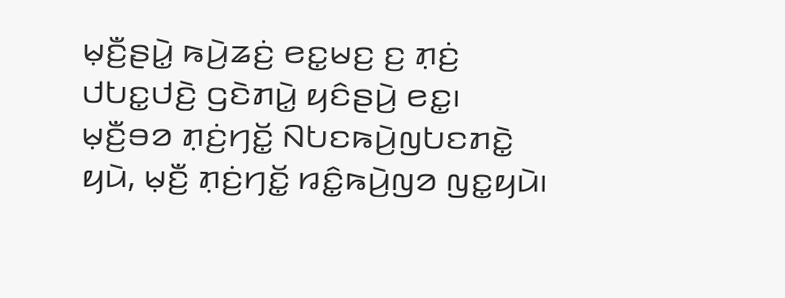ꤗ꤫ꤢꤪ꤬ꤔꤣꤧ꤭ ꤒꤣꤧ꤬ꤘꤢꤦ꤬ ꤕꤢ꤭ꤗꤢ꤬ ꤢ꤬ ꤊ꤫ꤢꤦ꤬ ꤓꤝꤢ꤭ꤓꤢꤧ꤬ ꤞꤢꤧꤊꤣꤧ꤭ ꤟꤢꤨꤔꤣꤧ꤬ ꤕꤢ꤭꤯
ꤗ꤫ꤢꤪ꤬ꤋꤤ ꤊ꤫ꤢꤦ꤬ꤚꤢꤩ꤭ ꤡꤝꤢꤒꤣꤧ꤬ꤜꤝꤢꤊꤢꤧ꤭ ꤟꤣꤧ, ꤗ꤫ꤢꤪ꤬ ꤊ꤫ꤢꤦ꤬ꤚꤢꤩ꤭ ꤙꤢꤨ꤭ꤒꤣꤧ꤬ꤜꤤ ꤜꤢ꤭ꤟꤣꤧ꤯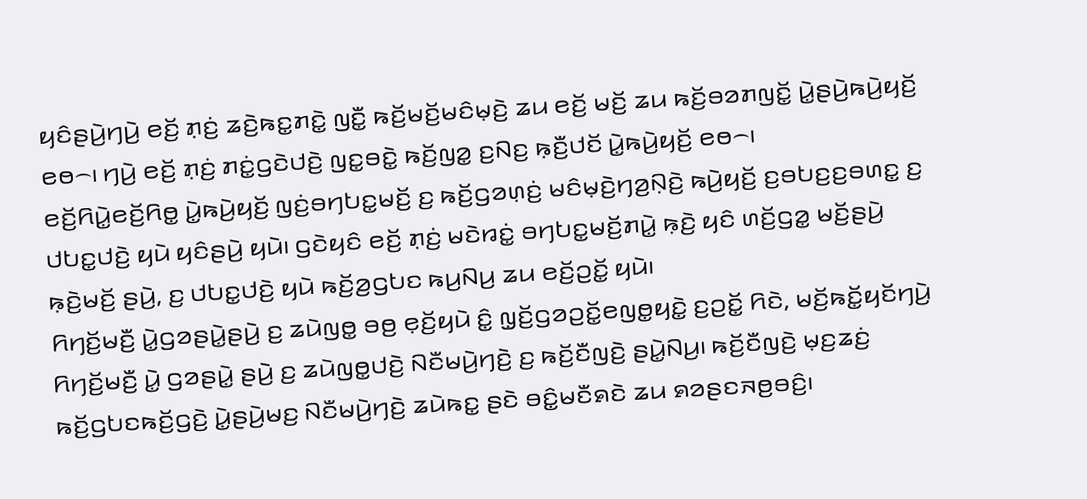ꤟꤢꤨꤔꤣꤧ꤬ꤚꤣꤧ꤬ ꤕꤢꤩ꤬ ꤊ꤫ꤢꤦ꤬ ꤘꤢꤧ꤬ꤒꤢ꤭ꤊꤢꤧ꤭ ꤜꤢꤪ꤭ ꤒꤢꤩ꤬ꤗꤢꤩ꤬ꤗꤢꤨꤗ꤫ꤢꤧ꤬ ꤘꤣ ꤕꤢꤩ꤬ ꤗꤢꤩ꤬ ꤘꤣ ꤒꤢꤩ꤬ꤋꤤꤊꤜꤢꤩ꤭ ꤣꤧ꤭ꤔꤣꤧ꤬ꤒꤣꤧ꤬ꤟꤢꤩ꤬ ꤕꤥ꤮꤯ ꤚꤣꤧ꤬ ꤕꤢꤩ꤬ ꤊ꤫ꤢꤦ꤬ ꤊꤢꤦ꤭ꤞꤢꤧꤓꤢꤧ꤬ ꤜꤢ꤭ꤋꤢꤧ꤭ ꤒꤢꤩ꤬ꤜꤤ꤭ ꤢ꤬ꤡꤢ꤬ ꤒ꤫ꤢꤪ꤬ꤓꤢꤩ ꤣꤧ꤭ꤒꤣꤧ꤬ꤟꤢꤩ꤬ ꤕꤥ꤮꤯
ꤕꤢꤩ꤬ꤖꤣꤧ꤭ꤕꤢꤩ꤬ꤖꤥ꤭ ꤣꤧ꤭ꤒꤣꤧ꤬ꤟꤢꤩ꤬ ꤜꤢꤦ꤬ꤋꤚꤝꤢ꤭ꤗꤢꤩ꤬ ꤢ꤬ ꤒꤢꤩ꤬ꤞꤤꤛ꤫ꤢꤦ꤬ ꤗꤢꤨꤗ꤫ꤢꤧ꤬ꤚꤤ꤬ꤡ꤫ꤢꤧ꤬ ꤒꤣꤧ꤬ꤟꤢꤩ꤬ ꤢ꤬ꤋꤝꤢ꤬ꤢ꤬ꤋꤛꤢ꤭ ꤢ꤬ ꤓꤝꤢ꤭ꤓꤢꤧ꤬ ꤟꤣꤧ ꤟꤢꤨꤔꤣꤧ꤬ ꤟꤣꤧ꤯ ꤞꤢꤧꤟꤢꤨ ꤕꤢꤩ꤬ ꤊ꤫ꤢꤦ꤬ ꤗꤢꤧꤙꤢꤦ꤭ ꤋꤚꤝꤢ꤭ꤗꤢꤩ꤬ꤊꤣꤧ꤭ ꤒ꤫ꤢꤧ꤬ ꤟꤢꤨ ꤛꤢꤩ꤬ꤞꤤ꤭ ꤗꤢꤩ꤬ꤔꤣꤧ꤬ ꤒ꤫ꤢꤧ꤬ꤗꤢꤩ꤬ ꤔꤣꤧ꤬, ꤢ꤬ ꤓꤝꤢ꤭ꤓꤢꤧ꤬ ꤟꤣꤧ ꤒꤢꤩ꤬ꤤ꤬ꤞꤝꤢ ꤒꤣ꤬ꤡꤣ꤬ ꤘꤣ ꤕꤢꤩ꤬ꤑꤢꤩ꤭ ꤟꤣꤧ꤯
ꤖꤚꤢꤩ꤬ꤗꤢꤪ꤬ ꤣꤧ꤭ꤞꤤꤔꤣꤧ꤭ꤔꤣꤧ꤬ ꤢ꤬ ꤘꤣꤧꤜꤥ꤭ ꤋꤥ꤬ ꤕ꤫ꤢꤩ꤬ꤟꤣꤧ ꤢꤨ꤭ ꤜ꤫ꤢꤩ꤬ꤞꤤꤑꤢꤩ꤭ꤕꤜꤥ꤭ꤟꤢꤧ꤭ ꤢ꤬ꤑꤢꤩ꤭ ꤖꤢꤧ, ꤗꤢꤩ꤬ꤒꤢꤩ꤭ꤟꤢꤩꤚꤣꤧ꤬ ꤖꤚꤢꤩ꤬ꤗꤢꤪ꤬ ꤣꤧ꤭ ꤞꤤꤔꤣꤧ꤭ ꤔꤣꤧ꤬ ꤢ꤬ ꤘꤣꤧꤜꤥ꤭ꤓꤢꤧ꤬ ꤡꤢꤪꤗꤣꤧ꤬ꤚꤢꤧ꤬ ꤢ꤬ ꤒꤢꤩ꤬ꤢꤪꤜꤢꤧ꤬ ꤔꤣꤧ꤭ꤡꤣ꤬꤯ ꤒꤢꤩ꤬ꤢꤪꤜꤢꤧ꤬ ꤗ꤫ꤢ꤬ꤘꤢꤦ꤬ ꤒꤢꤩ꤬ꤞꤝꤢꤒꤢꤩ꤬ꤞꤢꤧ꤬ ꤣꤧ꤭ꤔꤣꤧ꤬ꤗꤢ꤬ ꤡꤢꤪꤗꤣꤧ꤬ꤚꤢꤧ꤬ ꤘꤣꤧꤒꤢ꤭ ꤔꤢꤧ ꤋꤢꤨ꤭ꤗꤢꤪꤎꤢꤧ ꤘꤣ ꤎꤤꤔꤢꤏꤥ꤬ꤋꤢꤨ꤬꤯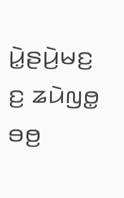ꤣꤧ꤭ꤔꤣꤧ꤬ꤗꤢ꤬ ꤢ꤬ ꤘꤣꤧꤜꤥ꤭ ꤋꤥ꤬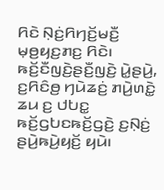ꤖꤢꤧ ꤡ꤫ꤢꤦ꤬ꤖꤚꤢꤩ꤬ꤗꤢꤪ꤬ ꤗ꤫ꤥ꤬ꤟꤢ꤬ꤊꤢ꤬ ꤖꤢꤧ꤯ ꤒꤢꤩ꤬ꤢꤪꤜꤢꤧ꤬ꤔꤢꤪ꤬ꤜꤢꤧ꤬ ꤣꤧ꤭ꤔꤣꤧ꤬, ꤢ꤬ꤖꤢꤨꤥ꤬ ꤚꤣꤧꤘꤢꤦ꤬ ꤊꤣꤧ꤬ꤛꤢꤧ꤭ ꤘꤣ ꤢ꤬ ꤓꤝꤢ꤭ ꤒꤢꤩ꤬ꤞꤝꤢꤒꤢꤩ꤬ꤞꤢꤧ꤬ ꤢ꤬ꤡ꤫ꤢꤦ꤬ ꤔꤣꤧ꤬ꤒꤣꤧ꤬ꤟꤢꤩ꤬ ꤟꤣꤧ꤯